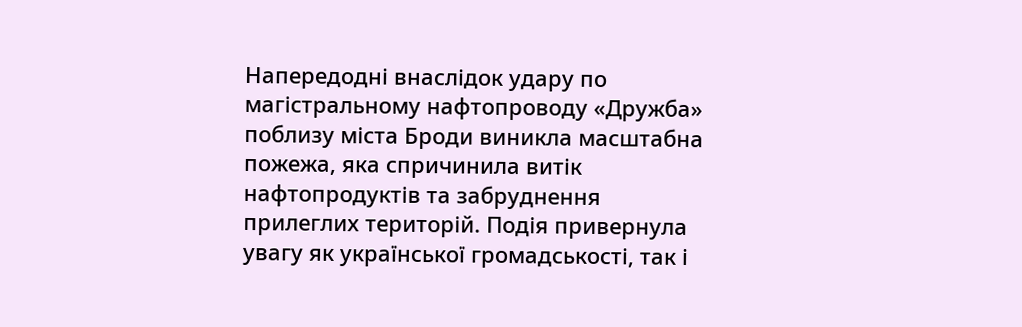Напередодні внаслідок удару по магістральному нафтопроводу «Дружба» поблизу міста Броди виникла масштабна пожежа, яка спричинила витік нафтопродуктів та забруднення прилеглих територій. Подія привернула увагу як української громадськості, так і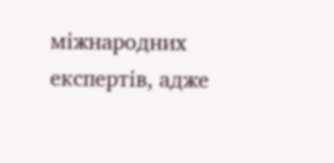міжнародних експертів, адже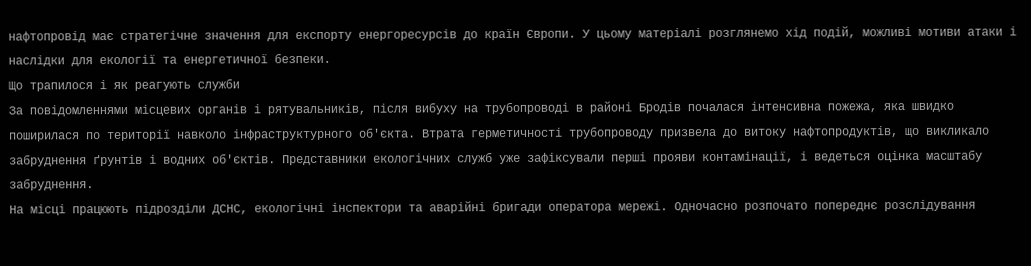нафтопровід має стратегічне значення для експорту енергоресурсів до країн Європи. У цьому матеріалі розглянемо хід подій, можливі мотиви атаки і наслідки для екології та енергетичної безпеки.
Що трапилося і як реагують служби
За повідомленнями місцевих органів і рятувальників, після вибуху на трубопроводі в районі Бродів почалася інтенсивна пожежа, яка швидко поширилася по території навколо інфраструктурного об'єкта. Втрата герметичності трубопроводу призвела до витоку нафтопродуктів, що викликало забруднення ґрунтів і водних об'єктів. Представники екологічних служб уже зафіксували перші прояви контамінації, і ведеться оцінка масштабу забруднення.
На місці працюють підрозділи ДСНС, екологічні інспектори та аварійні бригади оператора мережі. Одночасно розпочато попереднє розслідування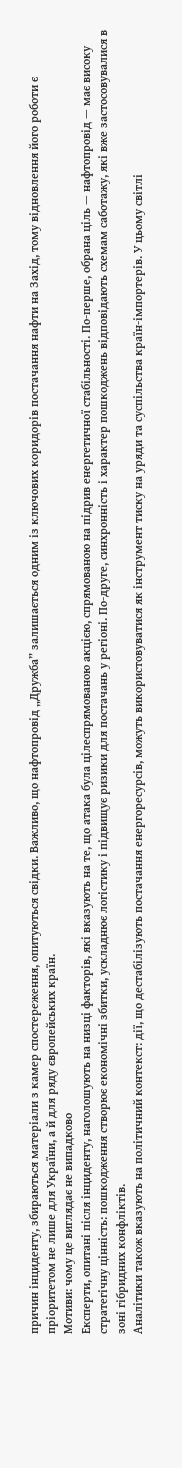причин інциденту, збираються матеріали з камер спостереження, опитуються свідки. Важливо, що нафтопровід „Дружба” залишається одним із ключових коридорів постачання нафти на Захід, тому відновлення його роботи є пріоритетом не лише для України, а й для ряду європейських країн.
Мотиви: чому це виглядає не випадково
Експерти, опитані після інциденту, наголошують на низці факторів, які вказують на те, що атака була цілеспрямованою акцією, спрямованою на підрив енергетичної стабільності. По-перше, обрана ціль — нафтопровід — має високу стратегічну цінність: пошкодження створює економічні збитки, ускладнює логістику і підвищує ризики для постачань у регіоні. По-друге, синхронність і характер пошкоджень відповідають схемам саботажу, які вже застосовувалися в зоні гібридних конфліктів.
Аналітики також вказують на політичний контекст: дії, що дестабілізують постачання енергоресурсів, можуть використовуватися як інструмент тиску на уряди та суспільства країн-імпортерів. У цьому світлі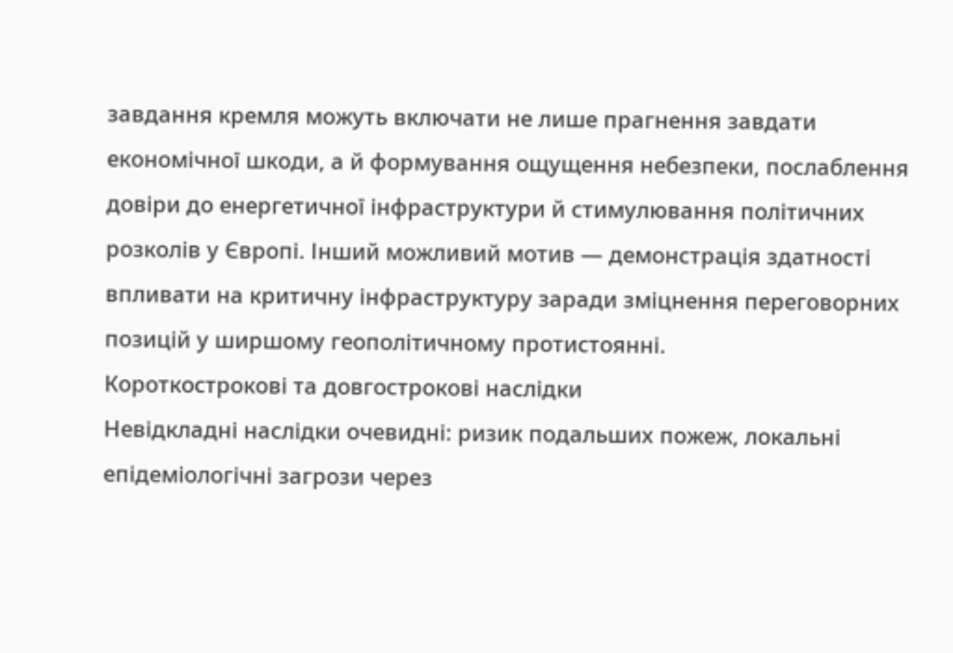завдання кремля можуть включати не лише прагнення завдати економічної шкоди, а й формування ощущення небезпеки, послаблення довіри до енергетичної інфраструктури й стимулювання політичних розколів у Європі. Інший можливий мотив — демонстрація здатності впливати на критичну інфраструктуру заради зміцнення переговорних позицій у ширшому геополітичному протистоянні.
Короткострокові та довгострокові наслідки
Невідкладні наслідки очевидні: ризик подальших пожеж, локальні епідеміологічні загрози через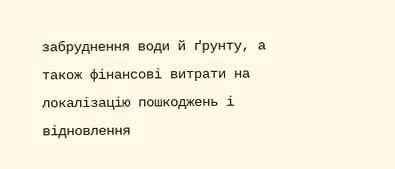забруднення води й ґрунту, а також фінансові витрати на локалізацію пошкоджень і відновлення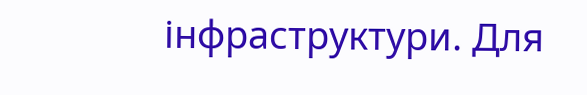інфраструктури. Для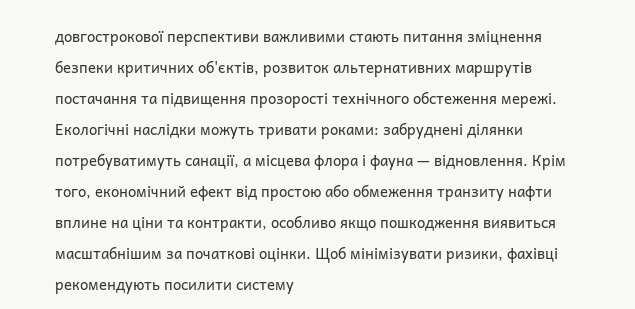довгострокової перспективи важливими стають питання зміцнення безпеки критичних об'єктів, розвиток альтернативних маршрутів постачання та підвищення прозорості технічного обстеження мережі.
Екологічні наслідки можуть тривати роками: забруднені ділянки потребуватимуть санації, а місцева флора і фауна — відновлення. Крім того, економічний ефект від простою або обмеження транзиту нафти вплине на ціни та контракти, особливо якщо пошкодження виявиться масштабнішим за початкові оцінки. Щоб мінімізувати ризики, фахівці рекомендують посилити систему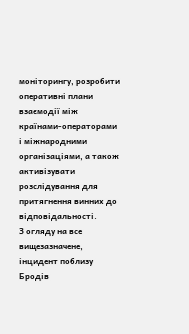моніторингу, розробити оперативні плани взаємодії між країнами-операторами і міжнародними організаціями, а також активізувати розслідування для притягнення винних до відповідальності.
З огляду на все вищезазначене, інцидент поблизу Бродів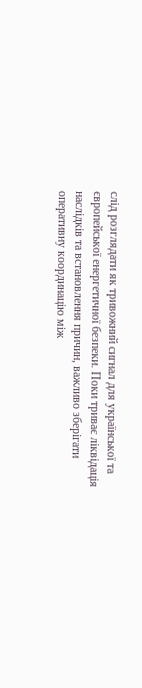слід розглядати як тривожний сигнал для української та європейської енергетичної безпеки. Поки триває ліквідація наслідків та встановлення причин, важливо зберігати оперативну координацію між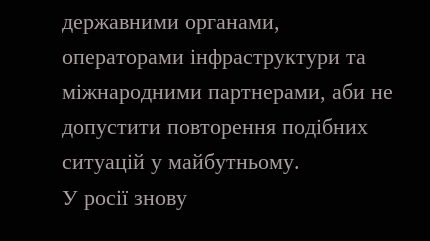державними органами, операторами інфраструктури та міжнародними партнерами, аби не допустити повторення подібних ситуацій у майбутньому.
У росії знову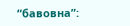“бавовна”: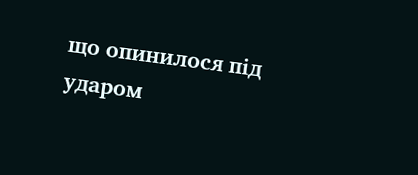що опинилося під ударом